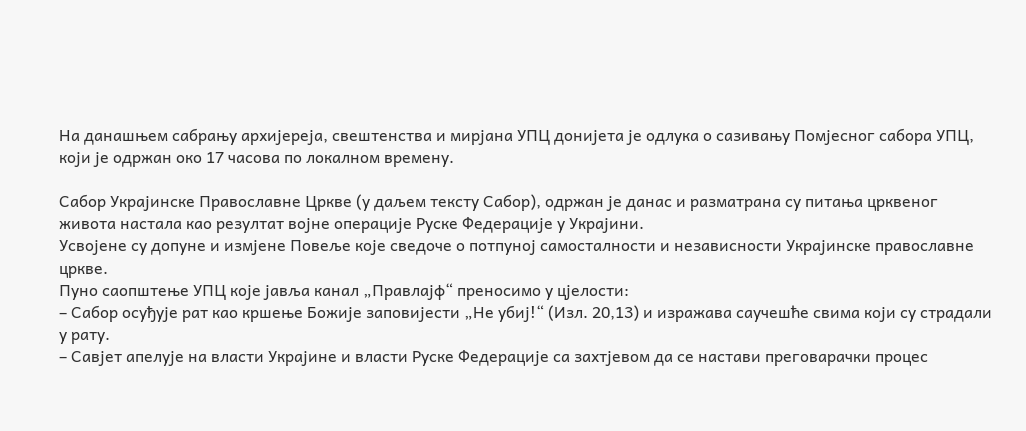На данашњем сабрању архијереја, свештенства и мирјана УПЦ донијета је одлука о сазивању Помјесног сабора УПЦ, који је одржан око 17 часова по локалном времену.

Сабор Украјинске Православне Цркве (у даљем тексту Сабор), одржан је данас и разматрана су питања црквеног живота настала као резултат војне операције Руске Федерације у Украјини.
Усвојене су допуне и измјене Повеље које сведоче о потпуној самосталности и независности Украјинске православне цркве.
Пуно саопштење УПЦ које јавља канал „Правлајф“ преносимо у цјелости:
– Сабор осуђује рат као кршење Божије заповијести „Не убиј!“ (Изл. 20,13) и изражава саучешће свима који су страдали у рату.
– Савјет апелује на власти Украјине и власти Руске Федерације са захтјевом да се настави преговарачки процес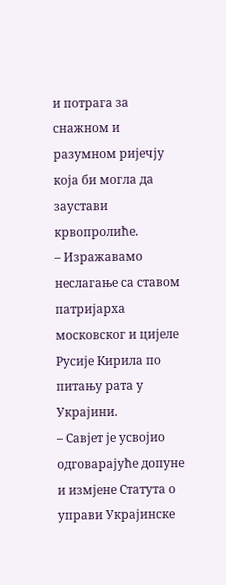и потрага за снажном и разумном ријечју која би могла да заустави крвопролиће.
– Изражавамо неслагање са ставом патријарха московског и цијеле Русије Кирила по питању рата у Украјини.
– Савјет је усвојио одговарајуће допуне и измјене Статута о управи Украјинске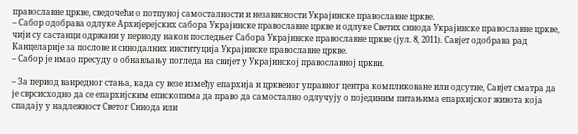православне цркве, сведочећи о потпуној самосталности и независности Украјинске православне цркве.
– Сабор одобрава одлуке Архијерејских сабора Украјинске православне цркве и одлуке Светих синода Украјинске православне цркве, чији су састанци одржани у периоду након последњег Сабора Украјинске православне цркве (јул. 8, 2011). Савјет одобрава рад Канцеларије за послове и синодалних институција Украјинске православне цркве.
– Сабор је имао пресуду о обнављању погледа на свијет у Украјинској православној цркви.

– За период ванредног стања, када су везе између епархија и црквеног управног центра компликоване или одсутне, Савјет сматра да је сврсисходно да се епархијским епископима да право да самостално одлучују о појединим питањима епархијског живота која спадају у надлежност Светог Синода или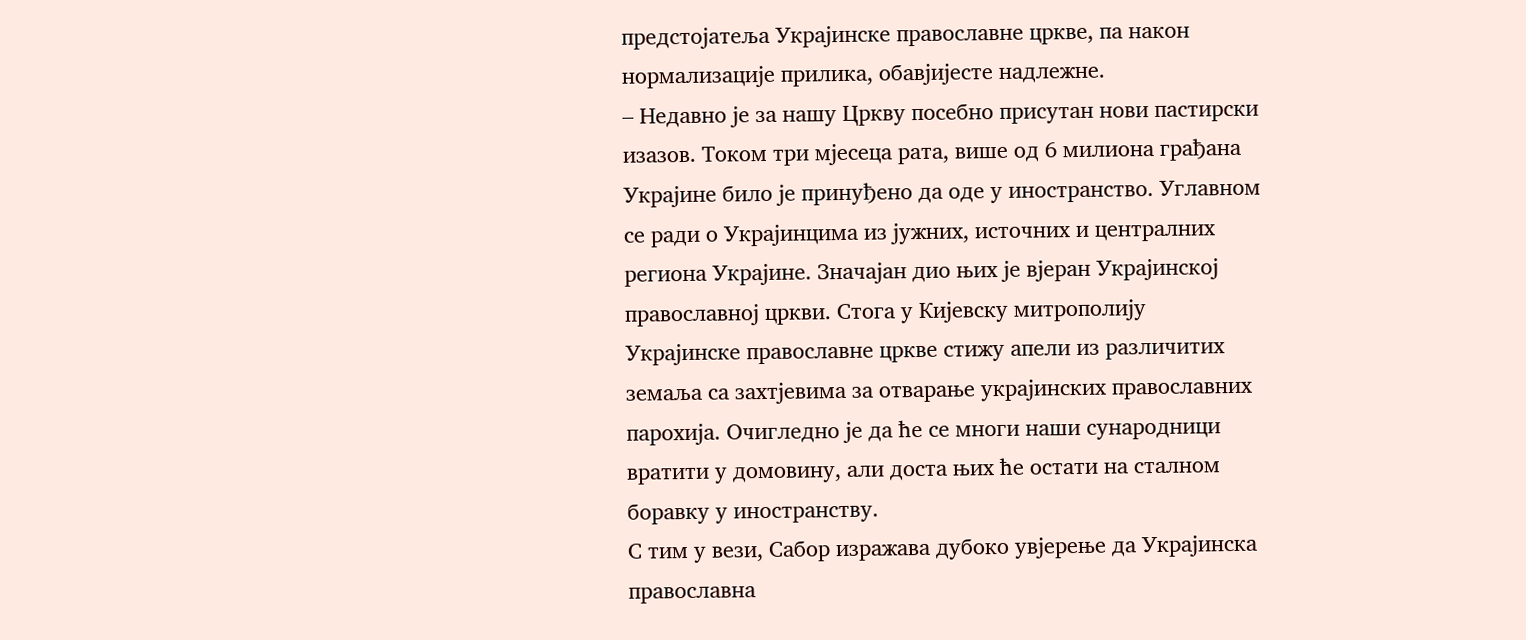предстојатеља Украјинске православне цркве, па након нормализације прилика, обавјијесте надлежне.
– Недавно је за нашу Цркву посебно присутан нови пастирски изазов. Током три мјесеца рата, више од 6 милиона грађана Украјине било је принуђено да оде у иностранство. Углавном се ради о Украјинцима из јужних, источних и централних региона Украјине. Значајан дио њих је вјеран Украјинској православној цркви. Стога у Кијевску митрополију Украјинске православне цркве стижу апели из различитих земаља са захтјевима за отварање украјинских православних парохија. Очигледно је да ће се многи наши сународници вратити у домовину, али доста њих ће остати на сталном боравку у иностранству.
С тим у вези, Сабор изражава дубоко увјерење да Украјинска православна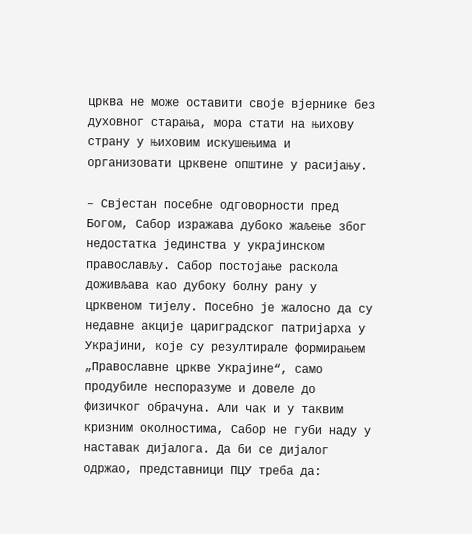црква не може оставити своје вјернике без духовног старања, мора стати на њихову страну у њиховим искушењима и организовати црквене општине у расијању.

– Свјестан посебне одговорности пред Богом, Сабор изражава дубоко жаљење због недостатка јединства у украјинском православљу. Сабор постојање раскола доживљава као дубоку болну рану у црквеном тијелу. Посебно је жалосно да су недавне акције цариградског патријарха у Украјини, које су резултирале формирањем „Православне цркве Украјине“, само продубиле неспоразуме и довеле до физичког обрачуна. Али чак и у таквим кризним околностима, Сабор не губи наду у наставак дијалога. Да би се дијалог одржао, представници ПЦУ треба да: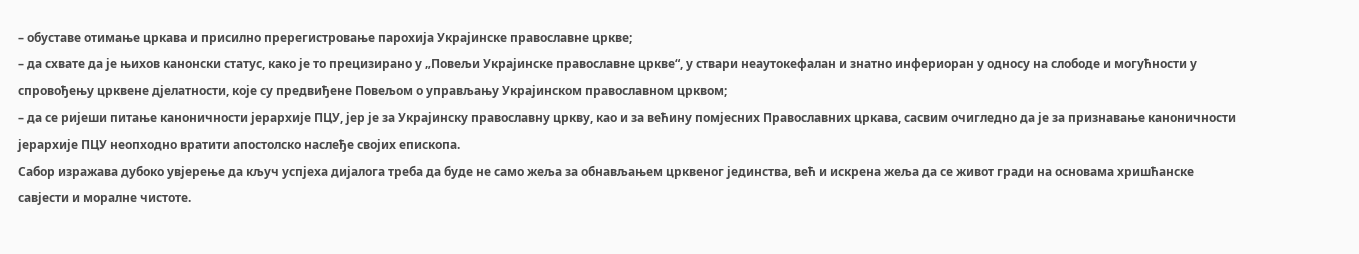– обуставе отимање цркава и присилно пререгистровање парохија Украјинске православне цркве;
– да схвате да је њихов канонски статус, како је то прецизирано у „Повељи Украјинске православне цркве“, у ствари неаутокефалан и знатно инфериоран у односу на слободе и могућности у спровођењу црквене дјелатности, које су предвиђене Повељом о управљању Украјинском православном црквом;
– да се ријеши питање каноничности јерархије ПЦУ, јер је за Украјинску православну цркву, као и за већину помјесних Православних цркава, сасвим очигледно да је за признавање каноничности јерархије ПЦУ неопходно вратити апостолско наслеђе својих епископа.
Сабор изражава дубоко увјерење да кључ успјеха дијалога треба да буде не само жеља за обнављањем црквеног јединства, већ и искрена жеља да се живот гради на основама хришћанске савјести и моралне чистоте.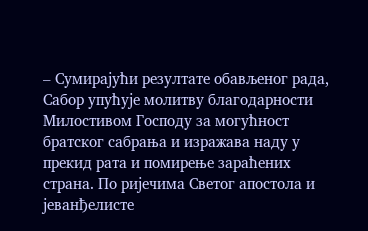– Сумирајући резултате обављеног рада, Сабор упућује молитву благодарности Милостивом Господу за могућност братског сабрања и изражава наду у прекид рата и помирење зараћених страна. По ријечима Светог апостола и јеванђелисте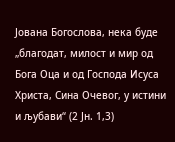Јована Богослова, нека буде „благодат, милост и мир од Бога Оца и од Господа Исуса Христа, Сина Очевог, у истини и љубави“ (2 Јн. 1,3)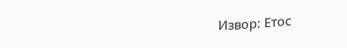Извор: Етос